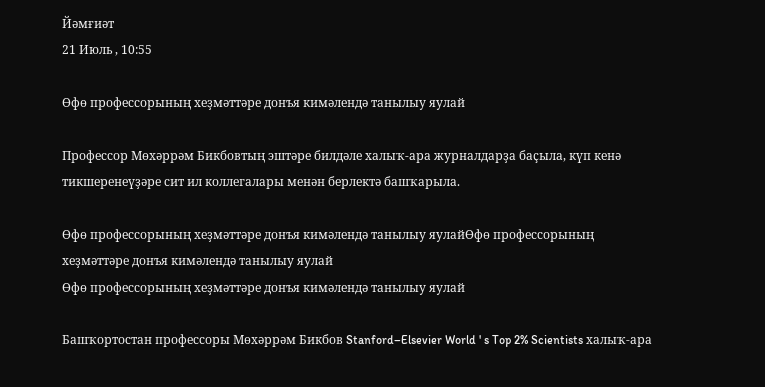Йәмғиәт
21 Июль , 10:55

Өфө профессорының хеҙмәттәре донъя кимәлендә танылыу яулай

Профессор Мөхәррәм Бикбовтың эштәре билдәле халыҡ-ара журналдарҙа баҫыла, күп кенә тикшеренеүҙәре сит ил коллегалары менән берлектә башҡарыла.

Өфө профессорының хеҙмәттәре донъя кимәлендә танылыу яулайӨфө профессорының хеҙмәттәре донъя кимәлендә танылыу яулай
Өфө профессорының хеҙмәттәре донъя кимәлендә танылыу яулай

Башҡортостан профессоры Мөхәррәм Бикбов Stanford–Elsevier World ' s Top 2% Scientists халыҡ-ара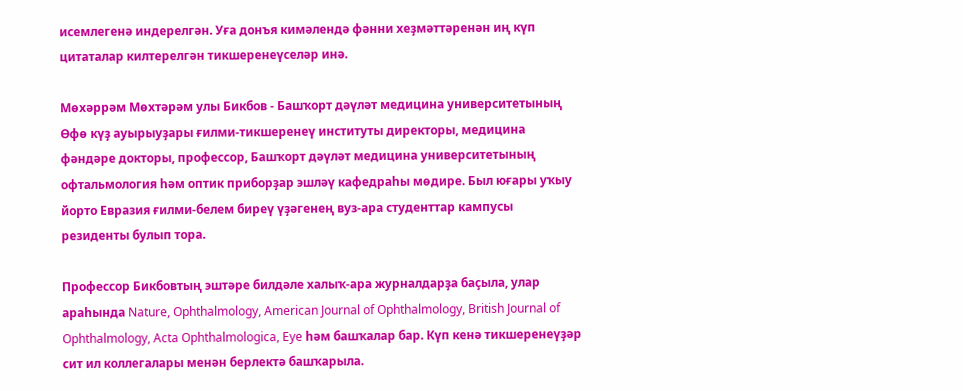исемлегенә индерелгән. Уға донъя кимәлендә фәнни хеҙмәттәренән иң күп цитаталар килтерелгән тикшеренеүселәр инә.

Мөхәррәм Мөхтәрәм улы Бикбов - Башҡорт дәүләт медицина университетының Өфө күҙ ауырыуҙары ғилми-тикшеренеү институты директоры, медицина фәндәре докторы, профессор, Башҡорт дәүләт медицина университетының офтальмология һәм оптик приборҙар эшләү кафедраһы мөдире. Был юғары уҡыу йорто Евразия ғилми-белем биреү үҙәгенең вуз-ара студенттар кампусы резиденты булып тора.

Профессор Бикбовтың эштәре билдәле халыҡ-ара журналдарҙа баҫыла, улар араһында Nature, Ophthalmology, American Journal of Ophthalmology, British Journal of Ophthalmology, Acta Ophthalmologica, Eye һәм башҡалар бар. Күп кенә тикшеренеүҙәр сит ил коллегалары менән берлектә башҡарыла.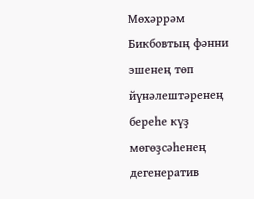Мөхәррәм Бикбовтың фәнни эшенең төп йүнәлештәренең береһе күҙ мөгөҙсәһенең дегенератив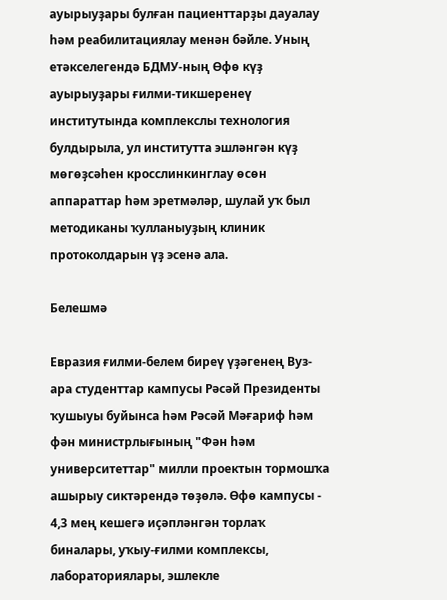ауырыуҙары булған пациенттарҙы дауалау һәм реабилитациялау менән бәйле. Уның етәкселегендә БДМУ-ның Өфө күҙ ауырыуҙары ғилми-тикшеренеү институтында комплекслы технология булдырыла, ул институтта эшләнгән күҙ мөгөҙсәһен кросслинкинглау өсөн аппараттар һәм эретмәләр, шулай уҡ был методиканы ҡулланыуҙың клиник протоколдарын үҙ эсенә ала.

Белешмә

Евразия ғилми-белем биреү үҙәгенең Вуз-ара студенттар кампусы Рәсәй Президенты ҡушыуы буйынса һәм Рәсәй Мәғариф һәм фән министрлығының "Фән һәм университеттар" милли проектын тормошҡа ашырыу сиктәрендә төҙөлә. Өфө кампусы - 4,3 мең кешегә иҫәпләнгән торлаҡ биналары, уҡыу-ғилми комплексы, лабораториялары, эшлекле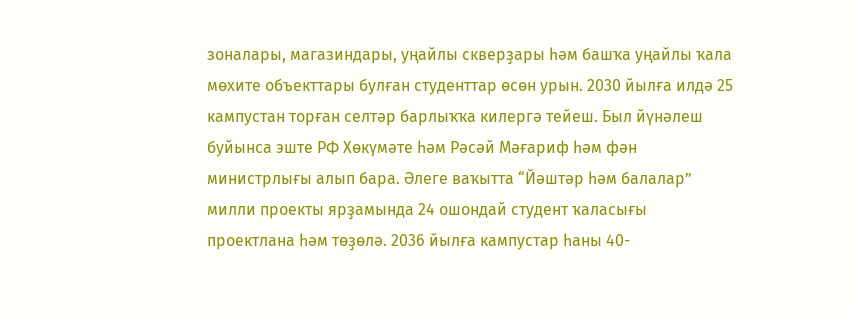зоналары, магазиндары, уңайлы скверҙары һәм башҡа уңайлы ҡала мөхите объекттары булған студенттар өсөн урын. 2030 йылға илдә 25 кампустан торған селтәр барлыҡҡа килергә тейеш. Был йүнәлеш буйынса эште РФ Хөкүмәте һәм Рәсәй Мәғариф һәм фән министрлығы алып бара. Әлеге ваҡытта “Йәштәр һәм балалар” милли проекты ярҙамында 24 ошондай студент ҡаласығы проектлана һәм төҙөлә. 2036 йылға кампустар һаны 40-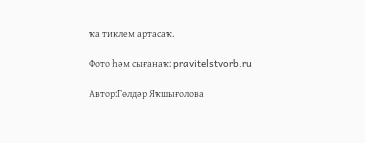ҡа тиклем артасаҡ.

Фото һәм сығанаҡ: pravitelstvorb.ru

Автор:Гөлдәр Яҡшығолова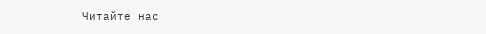Читайте нас